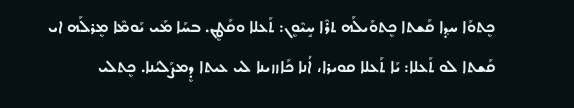ܟܷܬܘܰܐ ܚܕ݂ܐ ܩܰܫܬܐ ܟܷܬܘܰܝܠܰܗ ܬܪܶܐ ܚܱܝܶܘܷܢ: ܬܰܥܠܐ ܘܩܰܛܷܢ. ܒܚܰܐ ܡܰܝ ܝܰܘܡܶܐ ܡܷܪܠܰܗ ܐܝ ܩܰܫܬܐ ܠܘ ܬܰܥܠܐ: ܝܰܐ ܬܰܥܠܐ ܩܘܝܪܐ، ܐܳܢܐ ܟܰܐܙܙܝܢܐ ܠܝ ܥܝܬܐ ܕܷܡܨܰܠܝܳܢܐ. ܟܷܬܠܝ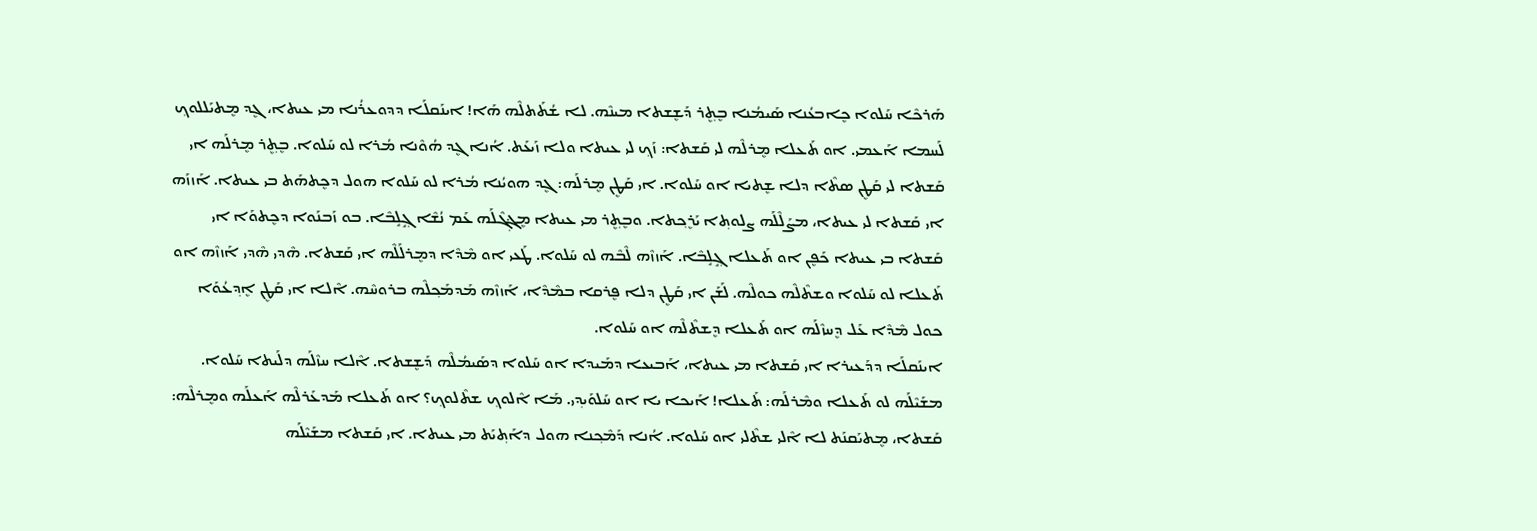ܗܰܪܟܶܐ ܚܰܠܘܐ ܟܷܐܒܥܳܢܐ ܣܰܝܡܳܢܐ ܒܷܬ݂ܷܪ ܕܰܫܷܫܬܐ ܡܝܢܶܗ. ܠܐ ܫܳܬܰܬܠܶܗ ܗܰܐ! ܐܝܢܰܩܠܰܐ ܕܕܘܥܪܳܢܐ ܡܝ ܥܝܬܐ، ܓܷܕ ܡܷܬܝܰܠܠܘܟ݂ ܠܰܚܡܐ ܐܰܥܡܝ. ܐܘ ܬܰܥܠܐ ܡܷܪܠܶܗ ܠܝ ܩܰܫܬܐ: ܙܰܟ݂ ܠܝ ܥܝܬܐ ܘܠܐ ܙܰܝܥܰܬ. ܐܳܢܐ ܓܷܕ ܗܳܘܶܢܐ ܡܳܪܐ ܠܘ ܚܰܠܘܐ. ܒܷܬ݂ܷܪ ܡܷܪܠܰܗ ܐܝ ܩܰܫܬܐ ܠܝ ܩܰܛܷܢ ܣܬܶܐ ܕܠܐ ܫܷܬܝܐ ܐܘ ܚܰܠܘܐ. ܐܝ ܩܰܛܷܢ ܡܷܪܠܰܗ: ܓܷܕ ܗܘܝܳܢܐ ܡܳܪܐ ܠܘ ܚܰܠܘܐ ܗܘܠ ܕܟܷܬܗܰܬ ܒܝ ܥܝܬܐ. ܐܰܙܙܰܗ ܐܝ ܩܰܫܬܐ ܠܝ ܥܝܬܐ، ܡܨܰܠܶܠܰܗ ܨܠܘܬ݂ܐ ܝܰܪܷܟ݂ܬܐ. ܘܒܷܬ݂ܷܪ ܡܝ ܥܝܬܐ ܡܷܔܓ݂ܶܠܰܗ ܥܰܡ ܢܳܫܶܐ ܓ݂ܱܠܱܒܶܐ. ܒܘ ܙܰܒܢܰܘܐ ܕܟܷܬܘܰܐ ܐܝ ܩܰܫܬܐ ܒܝ ܥܝܬܐ ܟܰܦܷܢ ܐܘ ܬܰܥܠܐ ܓ݂ܱܠܱܒܶܐ. ܐܰܙܙܶܗ ܠܶܒܶܗ ܠܘ ܚܰܠܘܐ. ܛܰܥܝ ܐܘ ܡܶܕܶܐ ܕܡܷܪܠܰܠܶܗ ܐܝ ܩܰܫܬܐ. ܗܶܕܝ ܗܶܕܝ ܐܰܙܙܶܗ ܐܘ ܬܰܥܠܐ ܠܘ ܚܰܠܘܐ ܘܫܬܶܠܶܗ ܟܘܠܶܗ. ܠܰܫܰܢ ܐܝ ܩܰܛܷܢ ܕܠܐ ܦܷܪܩܐ ܒܡܶܕܶܐ، ܐܰܙܙܶܗ ܡܰܕܡܰܟ݂ܠܶܗ ܒܪܘܚܶܗ. ܐܶܠܐ ܐܝ ܩܰܛܷܢ ܐܷܕ݂ܥܳܘܰܐ ܟܘܠ ܡܶܕܶܐ ܥܰܠ ܕܷܚܙܶܠܰܗ ܐܘ ܬܰܥܠܐ ܕܷܫܬܶܠܶܗ ܐܘ ܚܰܠܘܐ.
ܐܝܢܰܩܠܰܐ ܕܕܰܥܝܪܐ ܐܝ ܩܰܫܬܐ ܡܝ ܥܝܬܐ، ܐܰܒܝܥܐ ܕܡܰܝܕܐ ܐܘ ܚܰܠܘܐ ܕܣܰܝܡܳܠܶܗ ܕܰܫܷܫܬܐ. ܐܶܠܐ ܚܙܶܠܰܗ ܕܠܰܝܬܐ ܚܰܠܘܐ. ܡܫܰܝܶܠܰܗ ܠܘ ܬܰܥܠܐ ܘܡܶܪܠܰܗ: ܬܰܥܠܐ! ܐܰܝܟܐ ܝܐ ܐܘ ܚܰܠܘܰܝܕ݂ܝ. ܡܰܐ ܐܶܠܘܟ݂ ܫܬܶܠܘܟ݂؟ ܐܘ ܬܰܥܠܐ ܡܰܕܥܰܪܠܶܗ ܐܰܥܠܰܗ ܘܡܷܪܠܶܗ: ܩܰܫܬܐ، ܡܷܬܝܰܩܢܰܬ ܠܐ ܐܶܠܝ ܫܬܶܠܝ ܐܘ ܚܰܠܘܐ. ܐܳܢܐ ܕܰܡܶܟ݂ܢܐ ܗܘܠ ܕܐܰܬ݂ܝܰܬ ܡܝ ܥܝܬܐ. ܐܝ ܩܰܫܬܐ ܡܫܰܝܶܠܰܗ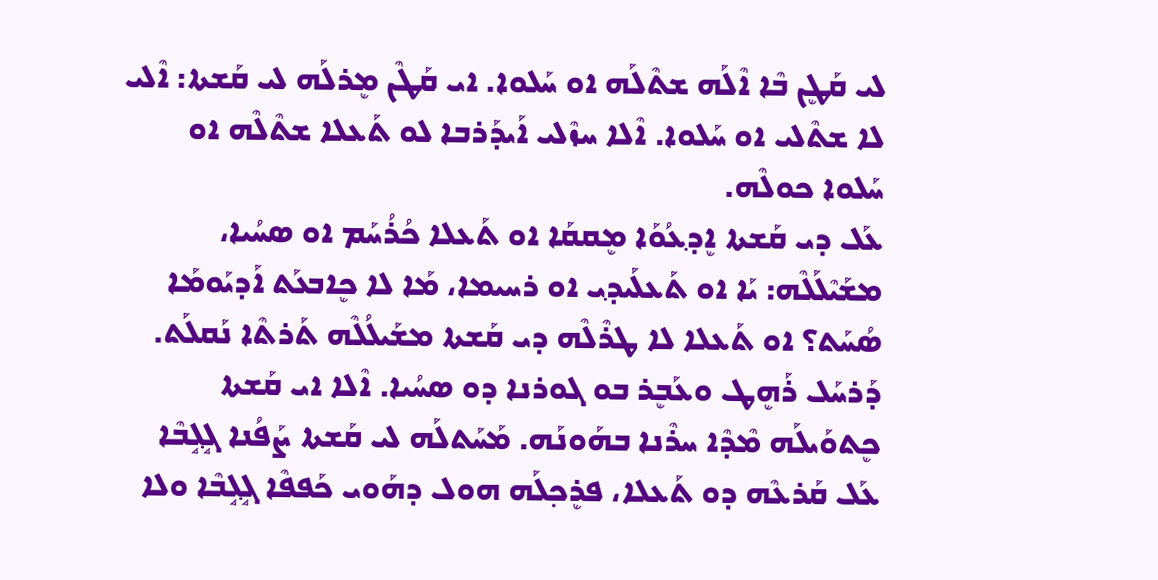ܠܝ ܩܰܛܷܢ ܒܶܐ ܐܶܠܰܗ ܫܬܶܠܰܗ ܐܘ ܚܰܠܘܐ. ܐܝ ܩܰܛܶܢ ܡܷܪܠܰܗ ܠܝ ܩܰܫܬܐ: ܐܶܠܝ ܠܐ ܫܬܶܠܝ ܐܘ ܚܰܠܘܐ. ܐܶܠܐ ܚܙܶܠܝ ܐܰܝܕܰܪܒܐ ܠܘ ܬܰܥܠܐ ܫܬܶܠܶܗ ܐܘ ܚܰܠܘܐ ܟܘܠܶܗ.
ܥܰܠ ܕܝ ܩܰܫܬܐ ܐܷܕ݂ܥܳܘܰܐ ܡܷܩܩܰܐ ܐܘ ܬܰܥܠܐ ܟܳܪܳܚܰܡ ܐܘ ܣܚܳܝܐ، ܡܫܰܝܶܠܰܠܶܗ: ܝܰܐ ܐܘ ܬܰܥܠܰܝܕ݂ܝ ܐܘ ܪܚܝܡܐ، ܡܰܐ ܠܐ ܟܷܐܒܥܰܬ ܐܰܕܝܰܘܡܰܐ ܣܳܚܰܬ؟ ܐܘ ܬܰܥܠܐ ܠܐ ܛܪܶܠܶܗ ܕܝ ܩܰܫܬܐ ܡܫܰܝܠܳܠܶܗ ܬܰܪܬܶܐ ܢܰܩܠܰܬ. ܕܰܪܚܰܠ ܪܰܗܷܛ ܘܥܰܒܷܪ ܒܘ ܓܘܪܢܐ ܕܘ ܣܚܳܝܐ. ܐܶܠܐ ܐܝ ܩܰܫܬܐ ܟܷܬܘܰܝܠܰܗ ܡܶܕܶܐ ܚܪܶܢܐ ܒܗܰܘܢܰܗ. ܡܰܚܰܬܠܰܗ ܠܝ ܩܰܫܬܐ ܨܰܦܳܢܐ ܓ݂ܱܠܱܒܶܐ ܥܰܠ ܩܰܪܥܶܗ ܕܘ ܬܰܥܠܐ، ܦܪܷܟ݂ܠܰܗ ܗܘܠ ܕܗܰܘܝ ܟܰܦܦܶܐ ܓ݂ܱܠܱܒܶܐ ܘܠܐ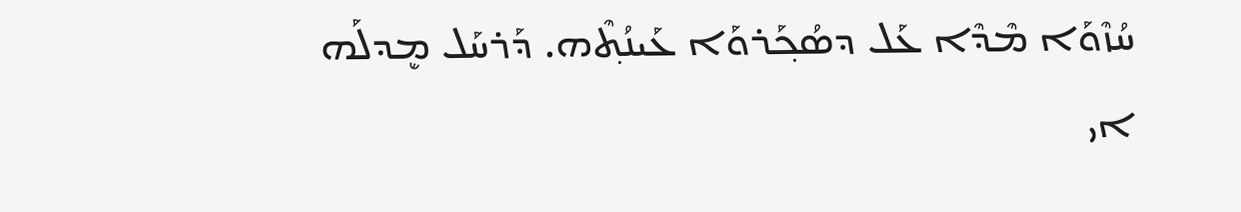ܚܳܙܶܘܰܐ ܡܶܕܶܐ ܥܰܠ ܕܣܳܟ݂ܰܪܘܰܐ ܥܰܝܢܳܬ݂ܶܗ. ܕܰܪܚܰܠ ܡܷܕܠܰܗ ܐܝ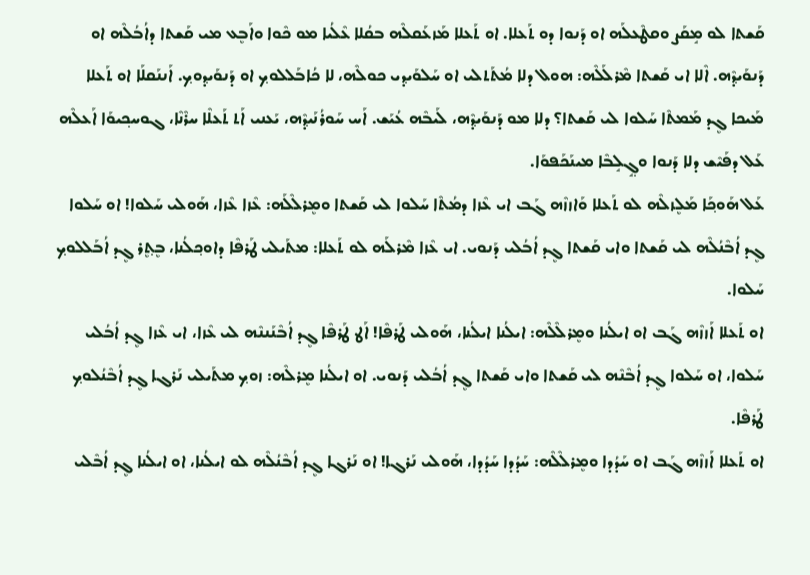ܩܰܫܬܐ ܠܘ ܡܱܩܰܨ ܘܩܛܶܥܠܰܗ ܐܘ ܕܰܢܘܐ ܕܘ ܬܰܥܠܐ. ܐܘ ܬܰܥܠܐ ܡܰܙܥܰܩܠܶܗ ܒܩܳܠܐ ܥܶܠܳܝܐ ܡܘ ܟܶܘܐ ܘܐܰܒܷܥ ܡܝ ܩܰܫܬܐ ܕܐܳܒܳܠܶܗ ܐܘ ܕܰܢܘܰܝܕ݂ܶܗ. ܐܶܠܐ ܐܝ ܩܰܫܬܐ ܡܶܪܠܰܠܶܗ: ܗܘܠ ܕܠܐ ܡܳܬܰܬܠܝ ܐܘ ܚܰܠܘܰܝܕ݂ܝ ܟܘܠܶܗ، ܠܐ ܟܳܐܒܰܠܠܘܟ݂ ܐܘ ܕܰܢܘܰܝܕ݂ܘܟ݂. ܐܰܢܢܰܩܠܰܐ ܐܘ ܬܰܥܠܐ ܡܰܝܟܐ ܓܷܕ ܡܰܡܬܶܐ ܚܰܠܘܐ ܠܝ ܩܰܫܬܐ؟ ܕܠܐ ܡܘ ܕܰܢܘܰܝܕ݂ܶܗ، ܠܰܝܒܶܗ ܥܳܝܰܫ. ܐܰܚ ܚܰܘܪܳܢܰܝܕ݂ܶܗ، ܝܰܥܢܝ ܐܰܬ ܬܰܥܠܶܐ ܚܪܶܢܶܐ، ܓܘܚܟ݂ܝܘܰܐ ܐܰܥܠܶܗ ܥܰܠ ܕܦܰܝܶܫ ܕܠܐ ܕܰܢܘܐ ܘܓ݂ܱܠܱܒܶܐ ܡܝܢܰܟܰܦܘܰܐ.
ܥܰܠ ܗܰܘܟ݂ܰܐ ܡܰܠܷܙܠܶܗ ܠܘ ܬܰܥܠܐ ܘܰܐܙܙܶܗ ܓܰܒ ܐܝ ܥܶܙܐ ܕܡܳܬܶܐ ܚܰܠܘܐ ܠܝ ܩܰܫܬܐ ܘܡܷܪܠܶܠܰܗ: ܥܶܙܐ ܥܶܙܐ، ܗܰܘܠܝ ܚܰܠܘܐ! ܐܘ ܚܰܠܘܐ ܓܷܕ ܐܳܒܶܢܳܠܶܗ ܠܝ ܩܰܫܬܐ ܘܐܝ ܩܰܫܬܐ ܓܷܕ ܐܳܒܳܠܝ ܕܰܢܘܝ. ܐܝ ܥܶܙܐ ܡܶܪܠܰܗ ܠܘ ܬܰܥܠܐ: ܡܬܰܝܠܝ ܛܰܪܦܶܐ ܕܐܘܟ݂ܠܳܢܐ، ܒܷܬ݂ܷܪ ܓܷܕ ܐܳܒܰܠܠܘܟ݂ ܚܰܠܘܐ.
ܐܘ ܬܰܥܠܐ ܐܰܙܙܶܗ ܓܰܒ ܐܘ ܐܝܠܳܢܐ ܘܡܷܪܠܶܠܶܗ: ܐܝܠܳܢܐ ܐܝܠܳܢܐ، ܗܰܘܠܝ ܛܰܪܦܶܐ! ܐܰܛ ܛܰܪܦܶܐ ܓܷܕ ܐܳܒܶܢܰܢܢܶܗ ܠܝ ܥܶܙܐ، ܐܝ ܥܶܙܐ ܓܷܕ ܐܳܒܳܠܝ ܚܰܠܘܐ، ܐܘ ܚܰܠܘܐ ܓܷܕ ܐܳܒܶܢܶܗ ܠܝ ܩܰܫܬܐ ܘܐܝ ܩܰܫܬܐ ܓܷܕ ܐܳܒܳܠܝ ܕܰܢܘܝ. ܐܘ ܐܝܠܳܢܐ ܡܷܪܠܶܗ: ܙܘܟ݂ ܡܬܰܝܠܝ ܢܰܪܓܐ ܓܷܕ ܐܳܒܶܢܳܠܘܟ݂ ܛܰܪܦܶܐ.
ܐܘ ܬܰܥܠܐ ܐܰܙܙܶܗ ܓܰܒ ܐܘ ܚܰܕܳܕܐ ܘܡܷܪܠܶܠܶܗ: ܚܰܕܳܕܐ ܚܰܕܳܕܐ، ܗܰܘܠܝ ܢܰܪܓܐ! ܐܘ ܢܰܪܓܐ ܓܷܕ ܐܳܒܶܢܳܠܶܗ ܠܘ ܐܝܠܳܢܐ، ܐܘ ܐܝܠܳܢܐ ܓܷܕ ܐܳܒܶܠܝ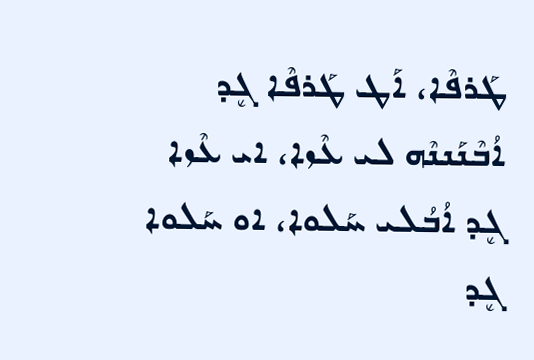ܛܰܪܦܶܐ، ܐܰܛ ܛܰܪܦܶܐ ܓܷܕ ܐܳܒܶܢܰܢܢܶܗ ܠܝ ܥܶܙܐ، ܐܝ ܥܶܙܐ ܓܷܕ ܐܳܒܳܠܝ ܚܰܠܘܐ، ܐܘ ܚܰܠܘܐ ܓܷܕ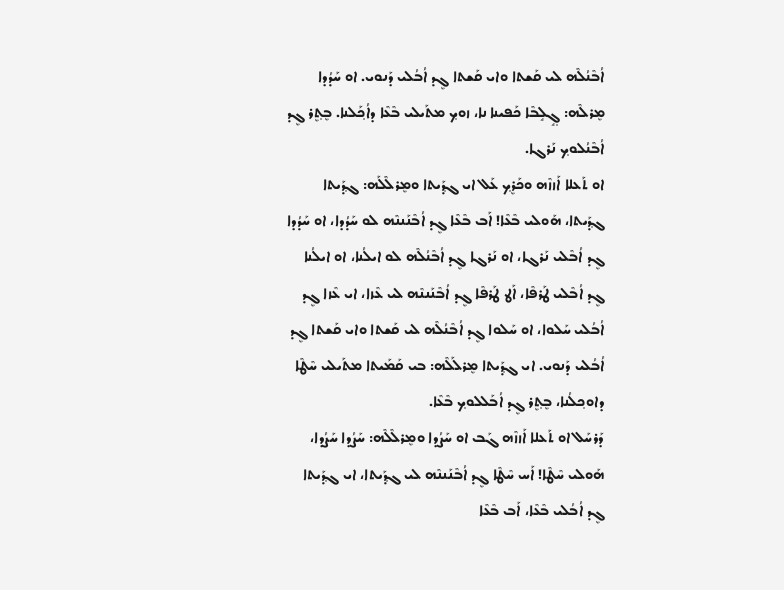ܐܳܒܶܢܳܠܶܗ ܠܝ ܩܰܫܬܐ ܘܐܝ ܩܰܫܬܐ ܓܷܕ ܐܳܒܳܠܝ ܕܰܢܘܝ. ܐܘ ܚܰܕܳܕܐ ܡܷܪܠܶܗ: ܓ݂ܱܠܱܒܶܐ ܟܰܦܝܢܐ ܢܐ، ܙܘܟ݂ ܡܬܰܝܠܝ ܒܶܥܶܐ ܕܐܳܟ݂ܰܠܢܐ. ܒܷܬ݂ܷܪ ܓܷܕ ܐܳܒܶܢܳܠܘܟ݂ ܢܰܪܓܐ.
ܐܘ ܬܰܥܠܐ ܐܰܙܙܶܗ ܘܟܰܪܷܟ݂ ܥܰܠ‌ ܐܝ ܓܕ݂ܰܝܬܐ ܘܡܷܪܠܶܠܰܗ: ܓܕ݂ܰܝܬܐ ܓܕ݂ܰܝܬܐ، ܗܰܘܠܝ ܒܶܥܶܐ! ܐܰܒ ܒܶܥܶܐ ܓܷܕ ܐܳܒܶܢܰܢܢܶܗ ܠܘ ܚܰܕܳܕܐ، ܐܘ ܚܰܕܳܕܐ ܓܷܕ ܐܳܒܶܠܝ ܢܰܪܓܐ، ܐܘ ܢܰܪܓܐ ܓܷܕ ܐܳܒܶܢܳܠܶܗ ܠܘ ܐܝܠܳܢܐ، ܐܘ ܐܝܠܳܢܐ ܓܷܕ ܐܳܒܶܠܝ ܛܰܪܦܶܐ، ܐܰܛ ܛܰܪܦܶܐ ܓܷܕ ܐܳܒܶܢܰܢܢܶܗ ܠܝ ܥܶܙܐ، ܐܝ ܥܶܙܐ ܓܷܕ ܐܳܒܳܠܝ ܚܰܠܘܐ، ܐܘ ܚܰܠܘܐ ܓܷܕ ܐܳܒܶܢܳܠܶܗ ܠܝ ܩܰܫܬܐ ܘܐܝ ܩܰܫܬܐ ܓܷܕ ܐܳܒܳܠܝ ܕܰܢܘܝ. ܐܝ ܓܕ݂ܰܝܬܐ ܡܷܪܠܰܠܶܗ: ܒܝ ܩܰܡܰܝܬܐ ܡܬܰܝܠܝ ܚܶܛܶܐ ܕܐܘܟ݂ܠܳܢܐ، ܒܷܬ݂ܷܪ ܓܷܕ ܐܳܒܰܠܠܘܟ݂ ܒܶܥܶܐ.
ܕܰܪܚܰܠ‌ ܐܘ ܬܰܥܠܐ ܐܰܙܙܶܗ ܓܰܒ ܐܘ ܚܰܨܳܕܐ ܘܡܷܪܠܶܠܶܗ: ܚܰܨܳܕܐ ܚܰܨܳܕܐ، ܗܰܘܠܝ ܚܶܛܶܐ! ܐܰܚ ܚܶܛܶܐ ܓܷܕ ܐܳܒܶܢܰܢܢܶܗ ܠܝ ܓܕ݂ܰܝܬܐ، ܐܝ ܓܕ݂ܰܝܬܐ ܓܷܕ ܐܳܒܳܠܝ ܒܶܥܶܐ، ܐܰܒ ܒܶܥܶܐ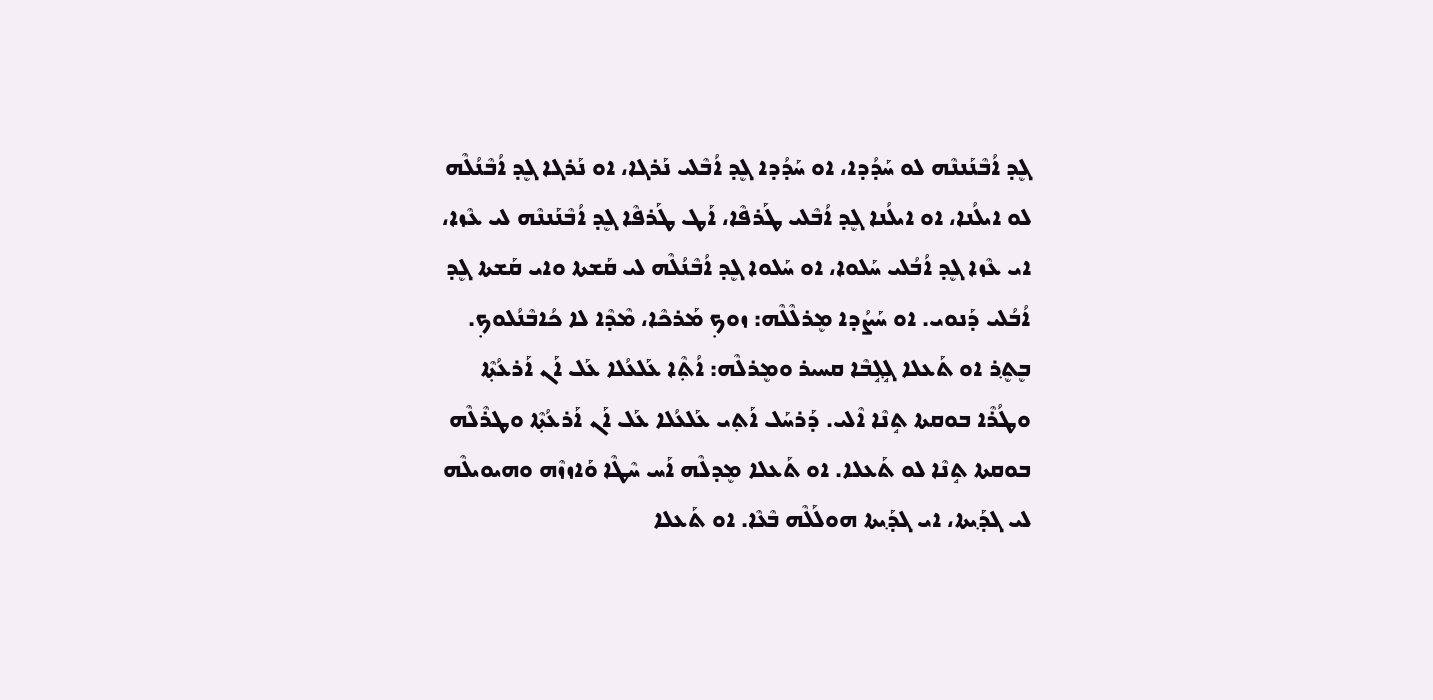ܓܷܕ ܐܳܒܶܢܰܢܢܶܗ ܠܘ ܚܰܕܳܕܐ، ܐܘ ܚܰܕܳܕܐ ܓܷܕ ܐܳܒܶܠܝ ܢܰܪܓܐ، ܐܘ ܢܰܪܓܐ ܓܷܕ ܐܳܒܶܢܳܠܶܗ ܠܘ ܐܝܠܳܢܐ، ܐܘ ܐܝܠܳܢܐ ܓܷܕ ܐܳܒܶܠܝ ܛܰܪܦܶܐ، ܐܰܛ ܛܰܪܦܶܐ ܓܷܕ ܐܳܒܶܢܰܢܢܶܗ ܠܝ ܥܶܙܐ، ܐܝ ܥܶܙܐ ܓܷܕ ܐܳܒܳܠܝ ܚܰܠܘܐ، ܐܘ ܚܰܠܘܐ ܓܷܕ ܐܳܒܶܢܳܠܶܗ ܠܝ ܩܰܫܬܐ ܘܐܝ ܩܰܫܬܐ ܓܷܕ ܐܳܒܳܠܝ ܕܰܢܘܝ. ܐܘ ܚܰܨܳܕܐ ܡܷܪܠܶܠܶܗ: ܙܘܟ݂ ܡܰܪܟܶܐ، ܡܶܕܶܐ ܠܐ ܟܳܐܒܶܢܳܠܘܟ݂.
ܒܷܬ݂ܷܪ ܐܘ ܬܰܥܠܐ ܓ݂ܱܠܱܒܶܐ ܩܚܝܪ ܘܡܷܪܠܶܗ: ܐܳܬ݂ܶܐ ܥܰܠܥܳܠܐ ܥܰܠ ܐܰܢ ܐܰܪܥܳܬ݂ܶܐ ܘܛܳܪܶܐ ܒܘܩܬܐ ܬܱܢܶܐ ܐܶܠܝ. ܕܰܪܚܰܠ ܐܰܬ݂ܝ ܥܰܠܥܳܠܐ ܥܰܠ ܐܰܢ ܐܰܪܥܳܬ݂ܶܐ ܘܛܪܶܠܶܗ ܒܘܩܬܐ ܬܱܢܶܐ ܠܘ ܬܰܥܠܐ. ܐܘ ܬܰܥܠܐ ܡܷܕܠܶܗ ܐܰܚ ܚܶܛܶܐ ܘܰܐܙܙܶܗ ܘܗܝܘܝܠܶܗ ܠܝ ܓܕ݂ܰܝܬܐ، ܐܝ ܓܕ݂ܰܝܬܐ ܗܘܠܰܠܶܗ ܒܶܥܶܐ. ܐܘ ܬܰܥܠܐ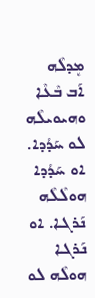ܡܷܕܠܶܗ ܐܰܒ ܒܶܥܶܐ ܘܗܝܘܝܠܶܗ ܠܘ ܚܰܕܳܕܐ. ܐܘ ܚܰܕܳܕܐ ܗܘܠܶܠܶܗ ܢܰܪܓܐ. ܐܘ ܢܰܪܓܐ ܗܘܠܶܗ ܠܘ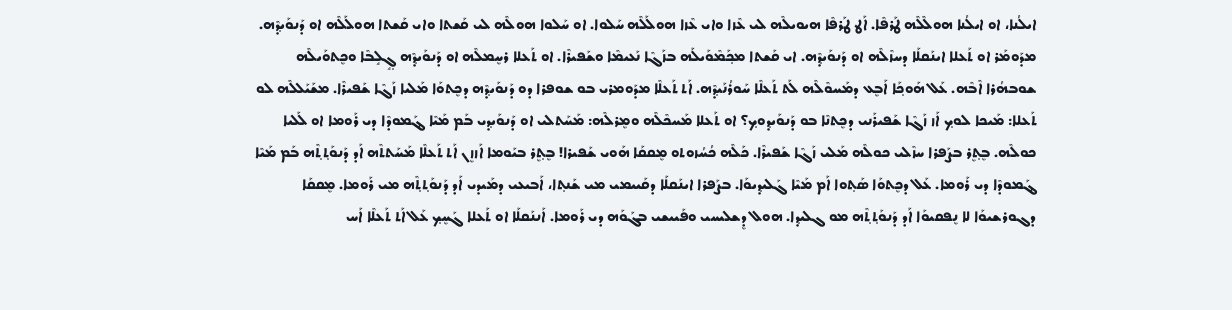ܐܝܠܳܢܐ، ܐܘ ܐܝܠܳܢܐ ܗܘܠܶܠܶܗ ܛܰܪܦܶܐ. ܐܰܛ ܛܰܪܦܶܐ ܗܝܘܝܠܶܗ ܠܝ ܥܶܙܐ ܘܐܝ ܥܶܙܐ ܗܘܠܰܠܶܗ ܚܰܠܘܐ. ܐܘ ܚܰܠܘܐ ܗܘܠܶܗ ܠܝ ܩܰܫܬܐ ܘܐܝ ܩܰܫܬܐ ܗܘܠܰܠܶܗ ܐܘ ܕܰܢܘܰܝܕ݂ܶܗ.
ܡܕܰܘܡܰܪ ܐܘ ܬܰܥܠܐ ܐܝܢܰܩܠܰܐ ܕܚܙܶܠܶܗ ܐܘ ܕܰܢܘܰܝܕ݂ܶܗ. ܐܝ ܩܰܫܬܐ ܡܟ݂ܰܡܶܘܰܝܠܰܗ ܒܙܰܓܶܐ ܢܰܥܝܡܶܐ ܘܫܰܦܝܪܶܐ. ܐܘ ܬܰܥܠܐ ܪܚܷܡܠܶܗ ܐܘ ܕܰܢܘܰܝܕ݂ܶܗ ܓ݂ܱܠܱܒܶܐ ܘܟܷܬܘܰܝܠܶܗ ܫܘܒܗܳܪܐ ܐܶܒܶܗ. ܥܰܠ ܗܰܘܟ݂ܰܐ ܐܰܒܷܥ ܕܡܰܚܘܶܠܶܗ ܠܰܬ ܬܰܥܠܶܐ ܚܰܘܪܳܢܰܝܕ݂ܶܗ. ܐܰܬ ܬܰܥܠܶܐ ܡܕܰܘܡܪܝ ܒܘ ܫܘܦܪܐ ܕܘ ܕܰܢܘܰܝܕ݂ܶܗ ܕܟܷܬܘܰܐ ܡܰܠܝܐ ܙܰܓܶܐ ܫܰܦܝܪܶܐ. ܡܫܰܝܰܠܠܶܗ ܠܘ ܬܰܥܠܐ: ܡܰܝܟܐ ܠܘܟ݂ ܐܰܙ ܙܰܓܶܐ ܫܰܦܝܪܰܢܝ ܕܟܷܬܢܶܐ ܒܘ ܕܰܢܘܰܝܕ݂ܘܟ݂؟ ܐܘ ܬܰܥܠܐ ܡܰܚܟܶܠܶܗ ܘܡܷܪܠܶܗ: ܡܰܚܰܬܠܝ ܐܘ ܕܰܢܘܰܝܕ݂ܝ ܒܰܡ ܡܰܝܶܐ ܔܰܡܘܕܶܐ ܕܝ ܪܰܘܡܐ ܐܘ ܠܰܠܝܐ ܟܘܠܶܗ. ܒܷܬ݂ܷܪ ܒܨܰܦܪܐ ܚܙܶܠܝ ܟܘܠܶܗ ܡܰܠܝ ܙܰܓܶܐ ܫܰܦܝܪܶܐ. ܟܰܠܶܗ ܟܳܚܳܙܘܬܘ ܡܷܩܩܰܐ ܗܰܘܝ ܫܰܦܝܪܐ! ܒܷܬ݂ܷܪ ܒܝܰܘܡܐ ܐܰܙܙܷܢ ܐܰܬ ܬܰܥܠܶܐ ܡܰܚܰܬܬܶܗ ܐܰܕ ܕܰܢܘܰܬ݂ܬ݂ܶܗ ܒܰܡ ܡܰܝܶܐ ܔܰܡܘܕܶܐ ܕܝ ܪܰܘܡܐ. ܥܰܠ ܕܟܷܬܘܰܐ ܣܰܬ݂ܘܐ ܐܰܡ ܡܰܝܶܐ ܓܰܠܝܕ݂ܝܘܰܐ. ܒܨܰܦܪܐ ܐܝܢܰܩܠܰܐ ܕܩܰܝܝܡܝ ܡܝ ܫܰܢܬ݂ܐ، ܐܰܒܝܥܝ ܕܡܰܝܕܝ ܐܰܕ ܕܰܢܘܰܬ݂ܬ݂ܶܗ ܡܝ ܪܰܘܡܐ. ܡܷܩܩܰܐ ܕܓܘܪܫܝܘܰܐ ܠܐ ܢܷܦܩܝܘܰܐ ܐܰܕ ܕܰܢܘܰܬ݂ܬ݂ܶܗ ܡܘ ܓܠܝܕ݂ܐ. ܗܘܠ ܕܷܫܠܝܚܝ ܘܦܰܝܝܫܝ ܒܓܰܘܰܗ ܕܝ ܪܰܘܡܐ. ܐܰܢܢܰܩܠܰܐ ܐܘ ܬܰܥܠܐ ܓܰܚܷܟ݂ ܥܰܠ ܐܰܬ ܬܰܥܠܶܐ ܐܰܚ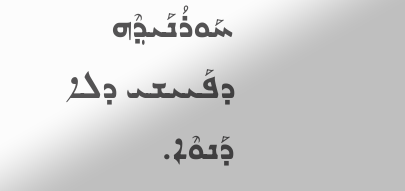ܚܰܘܪܳܢܰܝܕ݂ܶܗ ܕܦܰܝܝܫܝ ܕܠܐ ܕܰܢܘܶܐ.